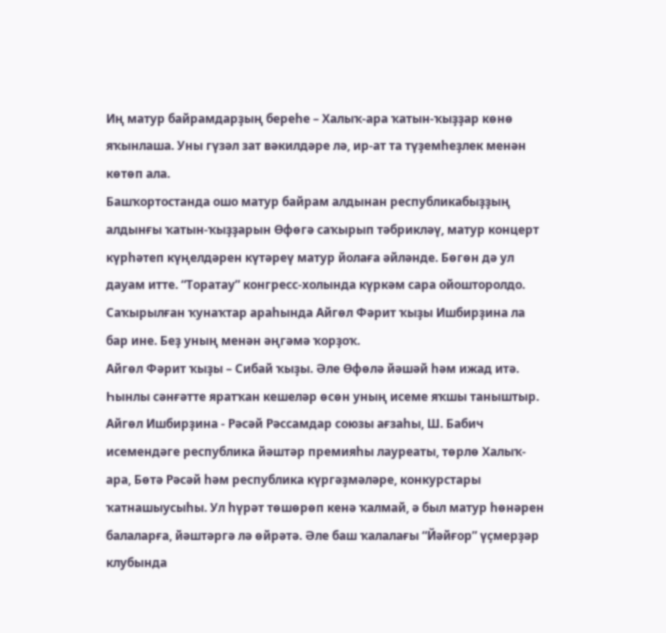Иң матур байрамдарҙың береһе – Халыҡ-ара ҡатын-ҡыҙҙар көнө яҡынлаша. Уны гүзәл зат вәкилдәре лә, ир-ат та түҙемһеҙлек менән көтөп ала.
Башҡортостанда ошо матур байрам алдынан республикабыҙҙың алдынғы ҡатын-ҡыҙҙарын Өфөгә саҡырып тәбрикләү, матур концерт күрһәтеп күңелдәрен күтәреү матур йолаға әйләнде. Бөгөн дә ул дауам итте. “Торатау” конгресс-холында күркәм сара ойошторолдо. Саҡырылған ҡунаҡтар араһында Айгөл Фәрит ҡыҙы Ишбирҙина ла бар ине. Беҙ уның менән әңгәмә ҡорҙоҡ.
Айгөл Фәрит ҡыҙы – Сибай ҡыҙы. Әле Өфөлә йәшәй һәм ижад итә. Һынлы сәнғәтте яратҡан кешеләр өсөн уның исеме яҡшы таныштыр. Айгөл Ишбирҙина - Рәсәй Рәссамдар союзы ағзаһы, Ш. Бабич исемендәге республика йәштәр премияһы лауреаты, төрлө Халыҡ-ара, Бөтә Рәсәй һәм республика күргәҙмәләре, конкурстары ҡатнашыусыһы. Ул һүрәт төшөрөп кенә ҡалмай, ә был матур һөнәрен балаларға, йәштәргә лә өйрәтә. Әле баш ҡалалағы “Йәйғор” үҫмерҙәр клубында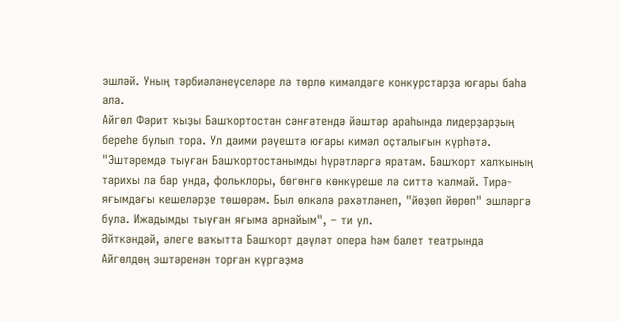эшләй. Уның тәрбиәләнеүселәре лә төрлө кимәлдәге конкурстарҙа юғары баһа ала.
Айгөл Фәрит ҡыҙы Башҡортостан сәнғәтендә йәштәр араһында лидерҙарҙың береһе булып тора. Ул даими рәүештә юғары кимәл оҫталығын күрһәтә.
"Эштәремдә тыуған Башҡортостанымды һүрәтләргә яратам. Башҡорт халҡының тарихы ла бар унда, фольклоры, бөгөнгө көнкүреше лә ситтә ҡалмай. Тирә-яғымдағы кешеләрҙе төшөрәм. Был өлкәлә рәхәтләнеп, "йөҙөп йөрөп" эшләргә була. Ижадымды тыуған яғыма арнайым", – ти ул.
Әйткәндәй, әлеге ваҡытта Башҡорт дәүләт опера һәм балет театрында Айгөлдөң эштәренән торған күргәҙмә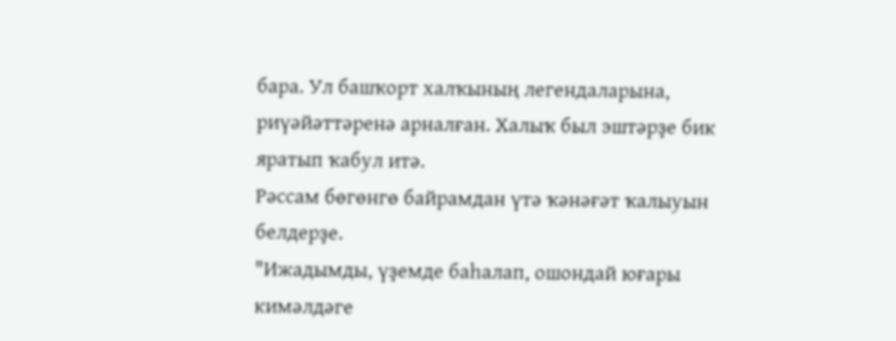бара. Ул башҡорт халҡының легендаларына, риүәйәттәренә арналған. Халыҡ был эштәрҙе бик яратып ҡабул итә.
Рәссам бөгөнгө байрамдан үтә ҡәнәғәт ҡалыуын белдерҙе.
"Ижадымды, үҙемде баһалап, ошондай юғары кимәлдәге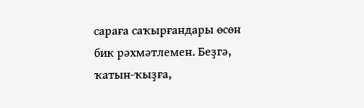сараға саҡырғандары өсөн бик рәхмәтлемен. Беҙгә, ҡатын-ҡыҙға,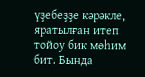үҙебеҙҙе кәрәкле, яратылған итеп тойоу бик мөһим бит. Бында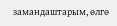замандаштарым, өлгө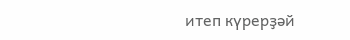итеп күрерҙәй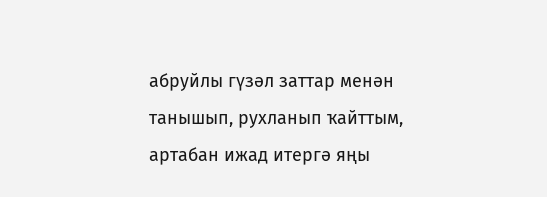абруйлы гүзәл заттар менән танышып, рухланып ҡайттым, артабан ижад итергә яңы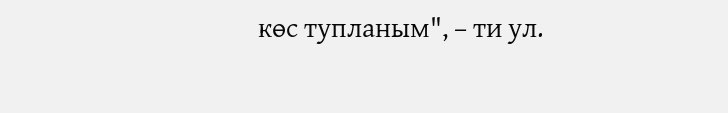көс тупланым", – ти ул.